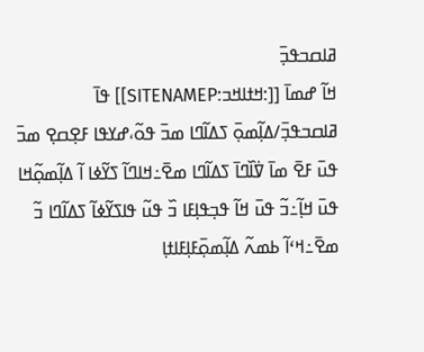ߥߊߛߏߟߏ߲߫
ߞߊ߬ ߝߘߊ߫ [[:ߞߙߊߞߏ:SITENAMEP]] ߟߊ߫
ߥߊߛߏߟߏ߲߫/ߡߊ߲߬ߘߋ߲߫ ߖߡߊ߬ߣߊ ߘߏ߫ ߟߋ߬،ߝߌߟߊ ߓߐ߲ߛߐ߲ ߘߏ߫ ߟߎ߫ ߓߐ߫ ߘߊ߫ ߜ߭ߊ߰ߣߊ߫ ߖߡߊ߬ߣߊ ߘߐ߫߸ߞߊߣߊ߬ ߖߌ߬ߦߊ ߊ߬ ߡߊ߲߬ߘߋ߲߬ߞߊ ߟߎ߫ ߞߊ߲߬߸ߏ߬ ߟߎ߫ ߞߊ߬ ߟߏ߲ߟߊ߲ߓߊ ߏ߰ ߟߎ߬ ߟߊߖߌ߬ߦߊ߬ ߖߡߊ߬ߣߊ ߏ߬ ߘߐ߫߸ߞߵߊ߬ ߕߘߍ߬ ߡߊ߲߬ߘߋ߲߫ߓߊ߲ߓߊߙߊ߲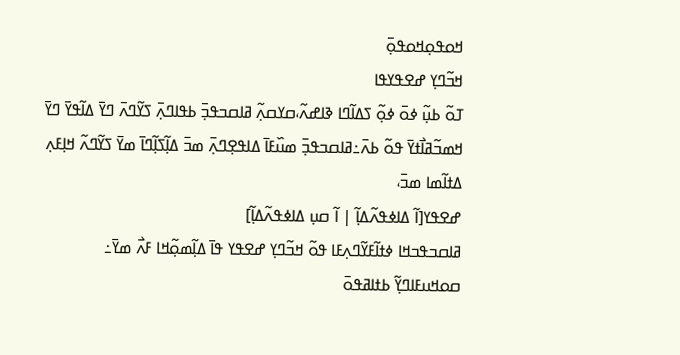ߞߋߟߋ߲ߞߋߟߋ߲߫
ߞߏ߬ߣߌ߲ ߝߐߟߌߟߊ
ߠߋ߬ ߕߎ߲߬ ߦߋ߫ ߦߋ߲߬ ߖߡߊ߬ߣߊ ߢߊߝߍ߬،ߛߌߛߍ߲߬ ߥߊߛߏߟߏ߲߫ ߕߟߊߣߍ߲߫ ߖߌ߬ߣߍ߫ ߣߌ߫ ߡߊ߬ߟߌ߫ ߣߌ߫ ߞߘߏ߬ߥߊ߯ߙߌ߫ ߟߋ߬ ߕߍ߫߸ߥߊߛߏߟߏ߲߫ ߘߎ߰ߓߊ߫ ߡߊߟߐ߲ߣߍ߲߫ ߘߏ߫ ߡߊ߲߬ߖߊ߲߬ߣߊ߫ ߘߌ߫ ߖߌ߬ߣߍ߬ ߞߊ߲ߓߍ߲ ߡߙߊ߬ߘߊ ߘߏ߫،
ߝߐߟߌ[ߊ߬ ߡߊߦߟߍ߬ߡߊ߲߬ | ߊ߬ ߛߎ߲ ߡߊߦߟߍ߬ߡߊ߲߬]
ߥߊߛߏߟߏߞߊ ߦߙߊ߬ߓߌ߬ߣߍ߲ߓߊ ߟߋ߬ ߞߏ߬ߣߌ߲ ߝߐߟߌ ߟߊ߫ ߡߊ߲߬ߘߋ߲߬ߞߊ ߓߍ߯ ߘߌ߫߸
ߛߋߞߎߓߊߣߌ߲߬ ߕߙߊߥߟߋ߫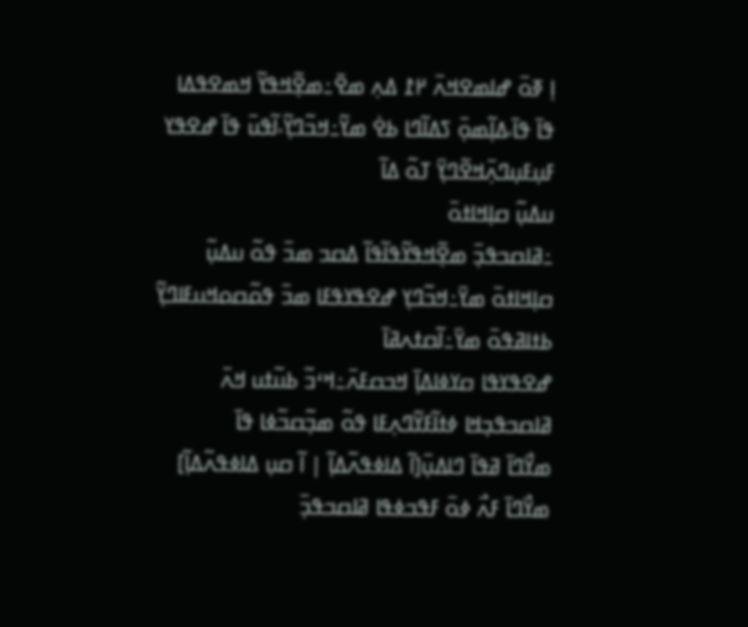ߊ߲ ߧߋ߫ ߝߊߘߐߞߍ߫ ߂߁ ߡߍ߲ ߘߐ߫߸ߘߐ߲߬ߞߟߌ߬ ߞߘߐߟߡߊ ߟߊ߫ ߟߊ߫،ߡߊ߲߬ߘߋ߲߫ ߖߡߊ߬ߣߊ ߕߐ߭ ߘߌ߬߸ߞߏ߬ߣߌ߲߬،ߊ߬ߟߎ߫ ߟߊ߫ ߝߐߟߌ ߓߎ߲ߓߎ߲ߣߍ߲߫ߞߐ߬ߣߌ߲߫ ߠߋ߬ ߡߊ߬
ߎߡߎ߲߬ ߛߊ߲ߞߊߙߋ߫
߸ߥߊߛߏߟߏ߲߫ ߘߐ߲߬ߞߟߌ߬ߟߊ߬ߟߊ߬ ߡߛߏ ߘߏ߫ ߟߋ߬ ߎߡߎ߲߬ ߛߊ߲ߞߊߙߋ߫ ߘߌ߫߸ߞߏ߬ߣߌ߲ ߝߐߟߌߟߓߊ ߘߏ߫ ߟߋ߬ߛߋߞߎߓߊߣߌ߲߬ ߕߙߊߥߟߋ߫ ߘߌ߫߸ߊ߬ߛߙߍߥߊ߫
ߝߐߟߌߟߊ ߛߌߦߊߡߊ߲߫ ߞߏߛߓߍ߫߸ߞߵߏ߬ ߕߎ߬ߙߎ ߞߍ߫ ߥߊߛߏߟߏ߲ߞߊ ߦߙߊ߬ߓߌ߬ߣߍ߲ߓߊ ߟߋ߬ ߘߏ߲߬ߛߏ߬ߦߊ ߟߊ߫
ߘߌ߯ߣߊ߫ ߥߟߊ߫ ߣߊߡߎ߲߫[ߊ߬ ߡߊߦߟߍ߬ߡߊ߲߬ | ߊ߬ ߛߎ߲ ߡߊߦߟߍ߬ߡߊ߲߬]
ߘߌ߯ߣߊ߫ ߓߍ߯ ߦߋ߫ ߓߟߏߦߟߊ ߥߊߛߏߟߏ߲߫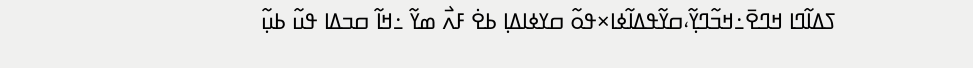ߖߡߊ߬ߣߊ ߞߣߐ߫߸ߞߏ߬ߣߌ߲߬،ߛߌ߬ߟߡߊ߬ߦߊ×ߟߋ߬ ߛߌߦߊߡߊ߲ ߕߐ߭ ߓߍ߯ ߘߌ߬ ߸ߞߊ߬ ߛߏߡߊ ߟߎ߬ ߕߎ߲߬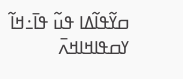ߛߌ߬ߟߊ߬ߡߊ ߟߎ߬ ߟߊ߫߸ߞߊ߬ ߌߛߟߊߞߊߞߍ߫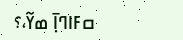ߛߓߊߣߊ߲߫ ߘߌ߬،؟